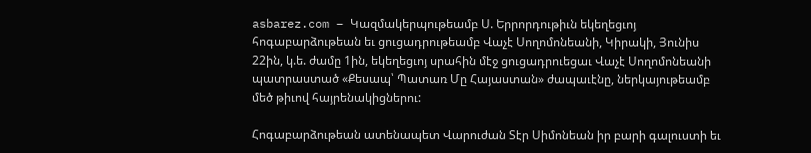asbarez.com – Կազմակերպութեամբ Ս. Երրորդութիւն եկեղեցւոյ հոգաբարձութեան եւ ցուցադրութեամբ Վաչէ Սողոմոնեանի, Կիրակի, Յունիս 22ին, կ.ե. ժամը 1ին, եկեղեցւոյ սրահին մէջ ցուցադրուեցաւ Վաչէ Սողոմոնեանի պատրաստած «Քեսապ՝ Պատառ Մը Հայաստան» ժապաւէնը, ներկայութեամբ մեծ թիւով հայրենակիցներու:

Հոգաբարձութեան ատենապետ Վարուժան Տէր Սիմոնեան իր բարի գալուստի եւ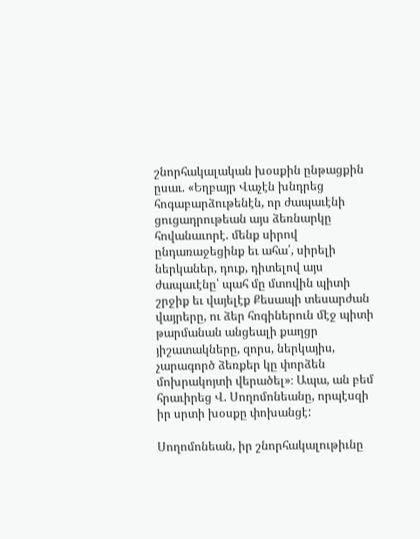շնորհակալական խօսքին ընթացքին ըսաւ. «Եղբայր Վաչէն խնդրեց հոգաբարձութենէն, որ ժապաւէնի ցուցադրութեան այս ձեռնարկը հովանաւորէ. մենք սիրով ընդառաջեցինք եւ ահա՛, սիրելի ներկաներ, դուք, դիտելով այս ժապաւէնը՝ պահ մը մտովին պիտի շրջիք եւ վայելէք Քեսապի տեսարժան վայրերը, ու ձեր հոգիներուն մէջ պիտի թարմանան անցեալի քաղցր յիշատակները, զորս, ներկայիս, չարագործ ձեռքեր կը փորձեն մոխրակոյտի վերածել»։ Ապա, ան բեմ հրաւիրեց Վ. Սողոմոնեանը, որպէսզի իր սրտի խօսքը փոխանցէ:

Սողոմոնեան, իր շնորհակալութիւնը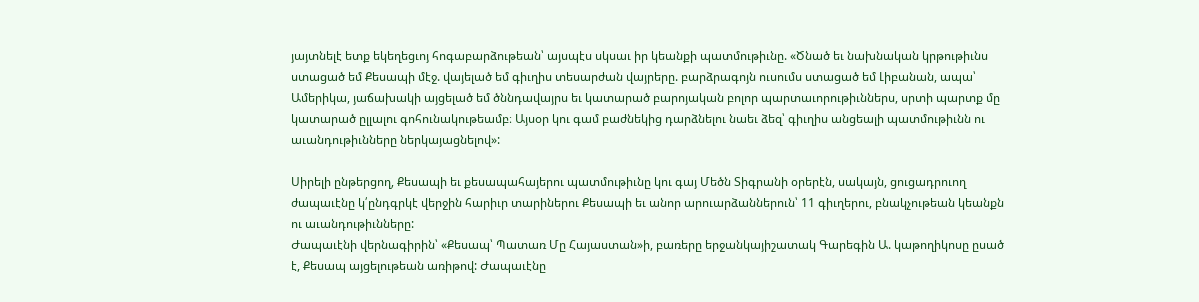յայտնելէ ետք եկեղեցւոյ հոգաբարձութեան՝ այսպէս սկսաւ իր կեանքի պատմութիւնը. «Ծնած եւ նախնական կրթութիւնս ստացած եմ Քեսապի մէջ. վայելած եմ գիւղիս տեսարժան վայրերը. բարձրագոյն ուսումս ստացած եմ Լիբանան, ապա՝ Ամերիկա, յաճախակի այցելած եմ ծննդավայրս եւ կատարած բարոյական բոլոր պարտաւորութիւններս, սրտի պարտք մը կատարած ըլլալու գոհունակութեամբ։ Այսօր կու գամ բաժնեկից դարձնելու նաեւ ձեզ՝ գիւղիս անցեալի պատմութիւնն ու աւանդութիւնները ներկայացնելով»:

Սիրելի ընթերցող, Քեսապի եւ քեսապահայերու պատմութիւնը կու գայ Մեծն Տիգրանի օրերէն, սակայն, ցուցադրուող ժապաւէնը կ՛ընդգրկէ վերջին հարիւր տարիներու Քեսապի եւ անոր արուարձաններուն՝ 11 գիւղերու, բնակչութեան կեանքն ու աւանդութիւնները:
Ժապաւէնի վերնագիրին՝ «Քեսապ՝ Պատառ Մը Հայաստան»ի, բառերը երջանկայիշատակ Գարեգին Ա. կաթողիկոսը ըսած է, Քեսապ այցելութեան առիթով: Ժապաւէնը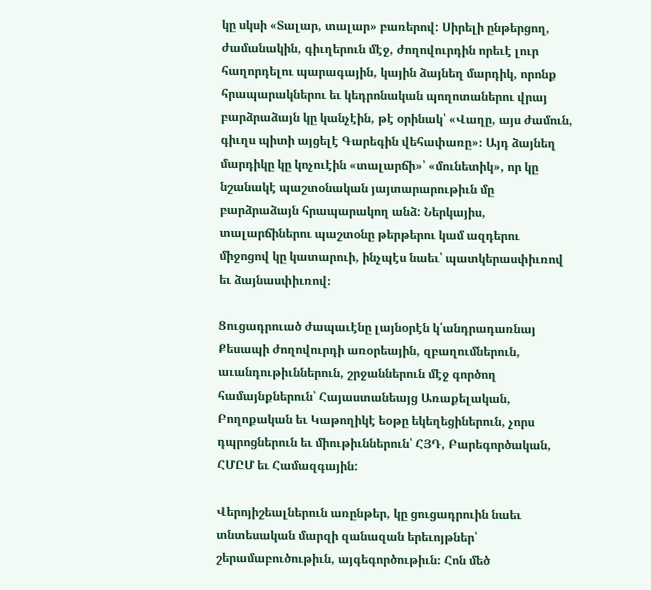կը սկսի «Տալար, տալար» բառերով: Սիրելի ընթերցող, ժամանակին, գիւղերուն մէջ, ժողովուրդին որեւէ լուր հաղորդելու պարագային, կային ձայնեղ մարդիկ, որոնք հրապարակներու եւ կեդրոնական պողոտաներու վրայ բարձրաձայն կը կանչէին, թէ օրինակ՝ «Վաղը, այս ժամուն, գիւղս պիտի այցելէ Գարեգին վեհափառը»։ Այդ ձայնեղ մարդիկը կը կոչուէին «տալարճի»՝ «մունետիկ», որ կը նշանակէ պաշտօնական յայտարարութիւն մը բարձրաձայն հրապարակող անձ: Ներկայիս, տալարճիներու պաշտօնը թերթերու կամ ազդերու միջոցով կը կատարուի, ինչպէս նաեւ՝ պատկերասփիւռով եւ ձայնասփիւռով։

Ցուցադրուած ժապաւէնը լայնօրէն կ՛անդրադառնայ Քեսապի ժողովուրդի առօրեային, զբաղումներուն, աւանդութիւններուն, շրջաններուն մէջ գործող համայնքներուն՝ Հայաստանեայց Առաքելական, Բողոքական եւ Կաթողիկէ եօթը եկեղեցիներուն, չորս դպրոցներուն եւ միութիւններուն՝ ՀՅԴ, Բարեգործական, ՀՄԸՄ եւ Համազգային:

Վերոյիշեալներուն առընթեր, կը ցուցադրուին նաեւ տնտեսական մարզի զանազան երեւոյթներ՝ շերամաբուծութիւն, այգեգործութիւն։ Հոն մեծ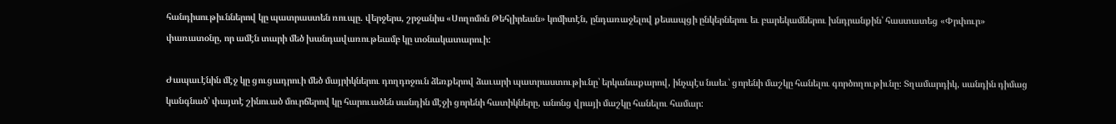հանդիսութիւններով կը պատրաստեն ռուպը. վերջերս, շրջանիս «Սողոմոն Թեհլիրեան» կոմիտէն, ընդառաջելով քեսապցի ընկերներու եւ բարեկամներու խնդրանքին՝ հաստատեց «Փրփուր» փառատօնը, որ ամէն տարի մեծ խանդավառութեամբ կը տօնակատարուի:

Ժապաւէնին մէջ կը ցուցադրուի մեծ մայրիկներու դողդոջուն ձեռքերով ձաւարի պատրաստութիւնը՝ երկանաքարով, ինչպէս նաեւ՝ ցորենի մաշկը հանելու գործողութիւնը։ Տղամարդիկ, սանդին դիմաց կանգնած՝ փայտէ շինուած մուրճերով կը հարուածեն սանդին մէջի ցորենի հատիկները, անոնց վրայի մաշկը հանելու համար: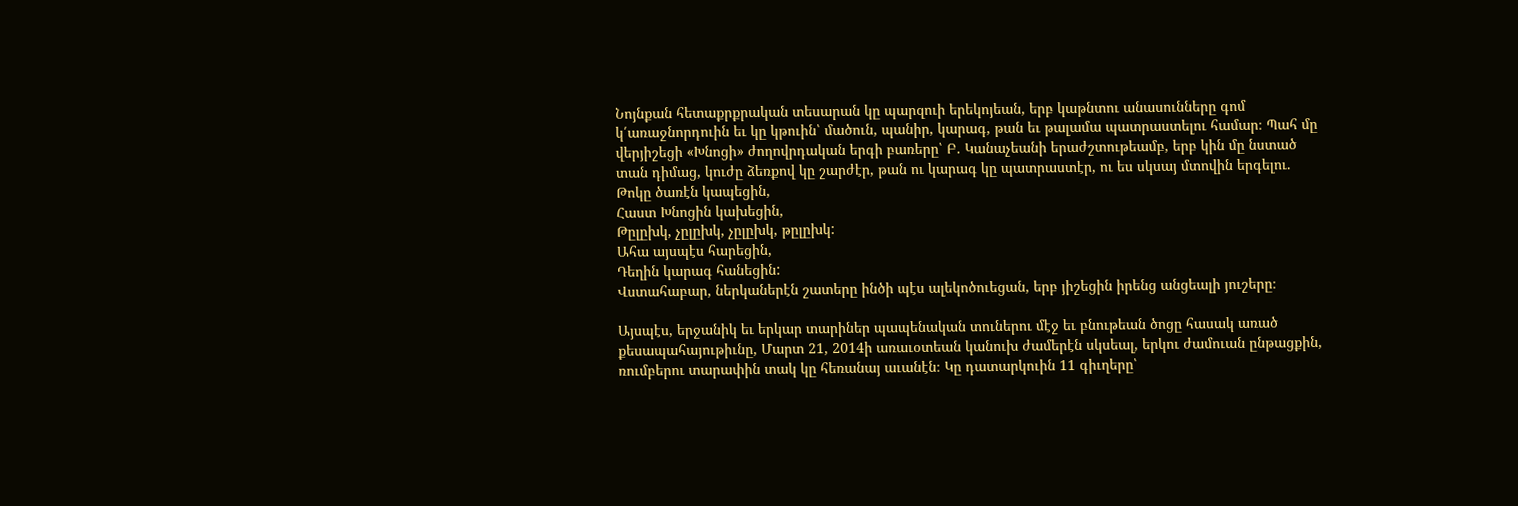Նոյնքան հետաքրքրական տեսարան կը պարզուի երեկոյեան, երբ կաթնտու անասունները գոմ կ՛առաջնորդուին եւ կը կթուին՝ մածուն, պանիր, կարագ, թան եւ թալամա պատրաստելու համար։ Պահ մը վերյիշեցի «Խնոցի» ժողովրդական երգի բառերը՝ Բ. Կանաչեանի երաժշտութեամբ, երբ կին մը նստած տան դիմաց, կուժը ձեռքով կը շարժէր, թան ու կարագ կը պատրաստէր, ու ես սկսայ մտովին երգելու.
Թոկը ծառէն կապեցին,
Հաստ Խնոցին կախեցին,
Թըլըխկ, չըլըխկ, չըլըխկ, թըլըխկ:
Ահա այսպէս հարեցին,
Դեղին կարագ հանեցին:
Վստահաբար, ներկաներէն շատերը ինծի պէս ալեկոծուեցան, երբ յիշեցին իրենց անցեալի յուշերը։

Այսպէս, երջանիկ եւ երկար տարիներ պապենական տուներու մէջ եւ բնութեան ծոցը հասակ առած քեսապահայութիւնը, Մարտ 21, 2014ի առաւօտեան կանուխ ժամերէն սկսեալ, երկու ժամուան ընթացքին, ռումբերու տարափին տակ կը հեռանայ աւանէն։ Կը դատարկուին 11 գիւղերը՝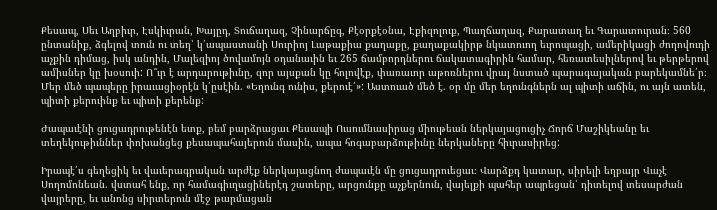Քեսապ, Սեւ Աղբիւր, Էսկիւրան, Խայըդ, Տուճաղազ, Չինարճըգ, Քէօրքէօնա, Էքիզոլուք, Պաղճաղազ, Քարատաղ եւ Գարատուրան։ 560 ընտանիք, ձգելով տուն ու տեղ՝ կ՛ապաստանի Սուրիոյ Լաթաքիա քաղաքը, քաղաքակիրթ նկատուող եւրոպացի, ամերիկացի ժողովուդի աչքին դիմաց, իսկ անդին, Մալեզիոյ ծովամոյն օդանաւին եւ 265 ճամբորդներու ճակատագիրին համար, հեռատեսիլներով եւ թերթերով ամիսներ կը խօսուի: Ո՞ւր է արդարութիւնը, զոր այսքան կը հոլովէք, փառաւոր աթոռներու վրայ նստած պարագայական բարեկամնե՛ր։ Մեր մեծ պապերը իրաւացիօրէն կ՛ըսէին. «Եղունգ ունիս, քերուէ՛»: Աստուած մեծ է. օր մը մեր եղունգներն ալ պիտի աճին, ու այն ատեն, պիտի քերուինք եւ պիտի քերենք:

Ժապաւէնի ցուցադրութենէն ետք, բեմ բարձրացաւ Քեսապի Ուսումնասիրաց միութեան ներկայացուցիչ Ճորճ Մաշիկեանը եւ տեղեկութիւններ փոխանցեց քեսապահայերուն մասին, ապա հոգաբարձութիւնը ներկաները հիւրասիրեց:

Իրապէ՛ս գեղեցիկ եւ վաւերագրական արժէք ներկայացնող ժապաւէն մը ցուցադրուեցաւ։ Վարձքդ կատար, սիրելի եղբայր Վաչէ Սողոմոնեան. վստահ ենք, որ համագիւղացիներէդ շատերը, արցունքը աչքերնուն, վայելքի պահեր ապրեցան՝ դիտելով տեսարժան վայրերը, եւ անոնց սիրտերուն մէջ թարմացան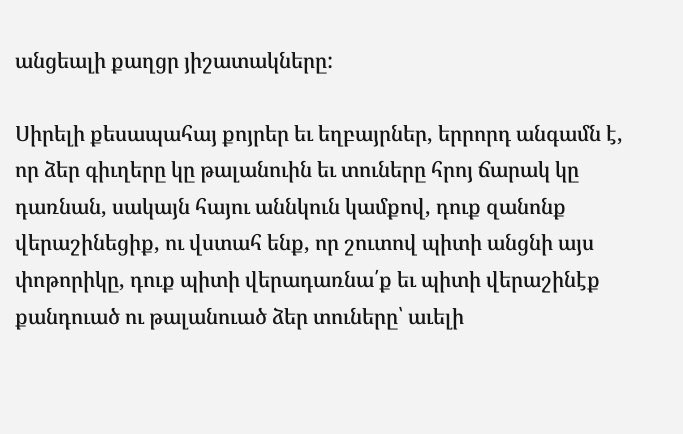անցեալի քաղցր յիշատակները:

Սիրելի քեսապահայ քոյրեր եւ եղբայրներ, երրորդ անգամն է, որ ձեր գիւղերը կը թալանուին եւ տուները հրոյ ճարակ կը դառնան, սակայն հայու աննկուն կամքով, դուք զանոնք վերաշինեցիք, ու վստահ ենք, որ շուտով պիտի անցնի այս փոթորիկը, դուք պիտի վերադառնա՛ք եւ պիտի վերաշինէք քանդուած ու թալանուած ձեր տուները՝ աւելի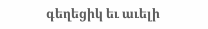գեղեցիկ եւ աւելի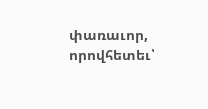փառաւոր, որովհետեւ՝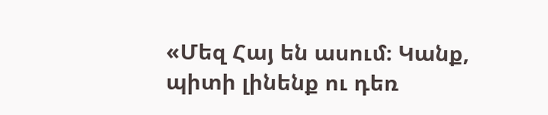«Մեզ Հայ են ասում։ Կանք, պիտի լինենք ու դեռ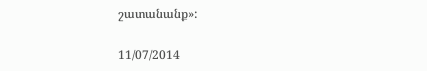շատանանք»:

11/07/2014